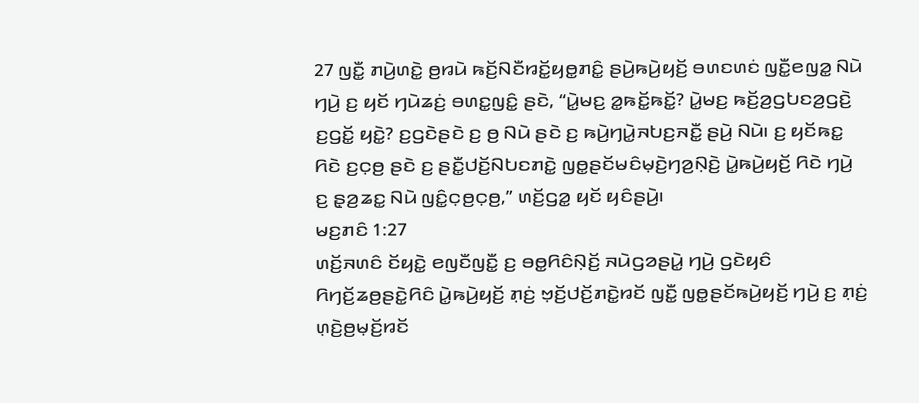27 ꤜꤢꤪ꤭ ꤊꤣꤧ꤬ꤛꤢꤧ꤭ ꤥ꤬ꤙꤣꤧ ꤒꤢꤩ꤬ꤡꤢꤪꤙꤢꤩ꤭ꤟꤥ꤭ꤊꤢꤨ꤭ ꤔꤣꤧ꤬ꤒꤣꤧ꤬ꤟꤢꤩ꤬ ꤋꤛꤢꤛꤢꤦ ꤜꤢꤪ꤭ꤕꤜꤤ꤭ ꤡꤣꤧ ꤚꤣꤧ꤬ ꤢ꤬ ꤟꤢꤩ ꤚꤣꤧꤘꤢꤦ꤬ ꤋꤛꤢ꤭ꤜꤢꤨ꤭ ꤔꤢꤧ, “ꤣꤧ꤭ꤗꤢ꤬ ꤤ꤭ꤒꤢꤩ꤭ꤒꤢꤩ꤭? ꤣꤧ꤭ꤗꤢ꤬ ꤒꤢꤩ꤬ꤤ꤬ꤞꤝꤢꤤ꤬ꤞꤢꤧ꤬ ꤢ꤬ꤞꤢꤩ꤭ ꤟꤢꤧ꤭? ꤢ꤬ꤞꤢꤧꤔꤢꤧ ꤢ꤬ ꤥ꤬ ꤡꤣꤧ ꤔꤢꤧ ꤢ꤬ ꤒꤣꤧ꤬ꤚꤣꤧ꤭ꤏꤝꤢ꤬ꤏꤢꤪ꤭ ꤔꤣꤧ꤬ ꤡꤣꤧ꤯ ꤢ꤬ ꤟꤢꤩꤒꤢ꤭ ꤖꤢꤧ ꤢ꤬ꤍ꤫ꤥ꤬ ꤔꤢꤧ ꤢ꤬ ꤔꤢꤪ꤭ꤓꤢꤩ꤬ꤡꤝꤢꤊꤢꤧ꤭ ꤜꤥ꤭ꤔꤢꤩꤗꤢꤨꤗ꤫ꤢꤧ꤬ꤚꤤ꤬ꤡ꤫ꤢꤧ꤬ ꤣꤧ꤭ꤒꤣꤧ꤬ꤟꤢꤩ꤬ ꤖꤢꤧ ꤚꤣꤧ꤬ ꤢ꤬ ꤔ꤫ꤤ꤬ꤘꤢ꤭ ꤡꤣꤧ ꤜꤢꤨ꤭ꤍ꤫ꤥ꤬ꤍ꤫ꤥ꤬,” ꤛꤢꤩ꤬ꤞꤤ꤭ ꤟꤢꤩ ꤟꤢꤨꤔꤣꤧ꤬꤯
ꤗꤢ꤬ꤊꤢꤨ 1:27
ꤛꤢꤩ꤬ꤏꤛꤢꤨ ꤢꤩꤟꤢꤧ꤭ ꤕꤜꤢꤪꤜꤢꤪ꤭ ꤢ꤬ ꤋꤥ꤭ꤖꤢꤨꤡ꤫ꤢꤩ꤬ ꤏꤣꤧꤞꤤꤔꤣꤧ꤭ ꤚꤣꤧ꤬ ꤞꤢꤧꤟꤢꤨ ꤖꤚꤢꤩ꤬ꤘꤥ꤬ꤔꤢꤧ꤭ꤖꤢꤨ ꤣꤧ꤭ꤒꤣꤧ꤬ꤟꤢꤩ꤬ ꤊ꤫ꤢꤦ꤬ ꤠ꤫ꤢꤩ꤬ꤓꤢꤩ꤬ꤊꤢꤧ꤭ꤙꤢꤩ ꤜꤢꤪ꤭ ꤜꤥ꤭ꤔꤢꤩꤒꤣꤧ꤬ꤟꤢꤩ꤬ ꤚꤣꤧ꤬ ꤢ꤬ ꤊ꤫ꤢꤦ꤬ ꤛ꤫ꤢꤧ꤬ꤥ꤬ꤗ꤫ꤢꤩ꤬ꤙꤢꤩ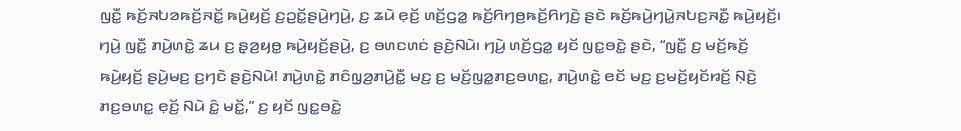ꤜꤢꤪ꤭ ꤒꤢꤩ꤬ꤏꤝꤤꤒꤢꤩ꤬ꤏꤢꤩ꤭ ꤒꤣꤧ꤬ꤟꤢꤩ꤬ ꤢ꤬ꤑꤢꤩ꤭ꤔꤣꤧ꤬ꤚꤣꤧ꤬, ꤢ꤬ ꤘꤣꤧ ꤕ꤫ꤢꤩ꤬ ꤛꤢꤩ꤬ꤞꤤ꤭ ꤒꤢꤩ꤬ꤖꤚꤥ꤬ꤒꤢꤩ꤬ꤖꤚꤢꤧ꤬ ꤔꤢꤧ ꤒꤢꤩ꤬ꤒꤣꤧ꤬ꤚꤣꤧ꤭ꤏꤝꤢ꤬ꤏꤢꤪ꤭ ꤒꤣꤧ꤬ꤟꤢꤩ꤬꤯
ꤚꤣꤧ꤬ ꤜꤢꤪ꤭ ꤊꤣꤧ꤬ꤛꤢꤧ꤭ ꤘꤣ ꤢ꤬ ꤔ꤫ꤤ꤬ꤟꤥ꤭ ꤒꤣꤧ꤬ꤟꤢꤩ꤬ꤔꤣꤧ꤬, ꤢ꤬ ꤋꤛꤢꤛꤢꤦ ꤔꤢꤧ꤬ꤡꤣꤧ꤯ ꤚꤣꤧ꤬ ꤛꤢꤩ꤬ꤞꤤ꤭ ꤟꤢꤩ ꤜꤢ꤭ꤋꤢꤧ꤭ ꤔꤢꤧ, “ꤜꤢꤪ꤭ ꤢ꤬ ꤗꤢꤩ꤬ꤒꤢꤩ꤬ ꤒꤣꤧ꤬ꤟꤢꤩ꤬ ꤔꤣꤧ꤬ꤗꤢ꤬ ꤢ꤬ꤚꤢꤧ ꤔꤢꤧ꤬ꤡꤣꤧ! ꤊꤣꤧ꤬ꤛꤢꤧ꤭ ꤊꤢꤨꤜ꤫ꤤ꤬ꤊꤣꤧ꤬ꤢꤪ꤭ ꤗꤢ꤬ ꤢ꤬ ꤗꤢꤩ꤬ꤜꤤ꤭ꤊꤢ꤬ꤋꤛꤢ꤭, ꤊꤣꤧ꤬ꤛꤢꤧ꤭ ꤕꤢꤩ ꤗꤢ꤬ ꤢ꤬ꤗꤢꤩ꤬ꤟꤢꤩꤙꤢꤩ꤬ ꤡ꤫ꤢꤧ꤬ ꤊꤢ꤬ꤋꤛꤢ꤭ ꤕ꤫ꤢꤩ꤬ ꤡꤣꤧ ꤢꤨ꤭ ꤗꤢꤩ꤭,” ꤢ꤬ ꤟꤢꤩ ꤜꤢ꤭ꤋꤢꤧ꤭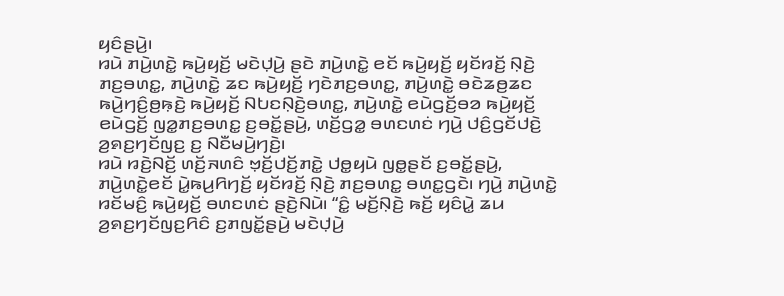ꤟꤢꤨꤔꤣꤧ꤬꤯
ꤙꤣꤧ ꤊꤣꤧ꤬ꤛꤢꤧ꤭ ꤒꤣꤧ꤬ꤟꤢꤩ꤬ ꤗꤢꤧꤓ꤫ꤣꤧ꤬ ꤔꤢꤧ ꤊꤣꤧ꤬ꤛꤢꤧ꤭ ꤕꤢꤩ ꤒꤣꤧ꤬ꤟꤢꤩ꤬ ꤟꤢꤩꤙꤢꤩ꤬ ꤡ꤫ꤢꤧ꤬ ꤊꤢ꤬ꤋꤛꤢ꤭, ꤊꤣꤧ꤬ꤛꤢꤧ꤭ ꤘꤢ ꤒꤣꤧ꤬ꤟꤢꤩ꤬ ꤚꤢꤧꤊꤢ꤬ꤋꤛꤢ꤭, ꤊꤣꤧ꤬ꤛꤢꤧ꤭ ꤋꤢꤧꤘꤥ꤬ꤘꤢ ꤒꤣꤧ꤬ꤚꤢꤨ꤬ꤥ꤬ꤒ꤫ꤢꤧ꤬ ꤒꤣꤧ꤬ꤟꤢꤩ꤬ ꤡꤝꤢꤡ꤫ꤢꤧ꤬ꤋꤛꤢ꤭, ꤊꤣꤧ꤬ꤛꤢꤧ꤭ ꤕꤣꤧꤞꤢꤩ꤬ꤋꤤ ꤒꤣꤧ꤬ꤟꤢꤩ꤬ ꤕꤣꤧꤞꤢꤩ꤬ ꤜꤤ꤭ꤊꤢ꤬ꤋꤛꤢ꤭ ꤢ꤬ꤋꤢꤩ꤭ꤔꤣꤧ꤬, ꤛꤢꤩ꤬ꤞꤤ꤭ ꤋꤛꤢꤛꤢꤦ ꤚꤣꤧ꤬ ꤓꤢꤨ꤬ꤞꤢꤩꤓꤢꤧ꤬ ꤤ꤬ꤎꤢ꤬ꤚꤢꤩꤜꤢ꤬ ꤢ꤬ ꤡꤢꤪꤗꤣꤧ꤬ꤚꤢꤧ꤬꤯
ꤙꤣꤧ ꤙꤢꤧ꤬ꤡꤢꤩ꤬ ꤛꤢꤩ꤬ꤏꤛꤢꤨ ꤠ꤫ꤢꤩ꤬ꤓꤢꤩ꤬ꤊꤢꤧ꤭ ꤓꤥ꤭ꤟꤣꤧ ꤜꤥ꤭ꤔꤢꤩ ꤢ꤬ꤋꤢꤩ꤭ꤔꤣꤧ꤬, ꤊꤣꤧ꤬ꤛꤢꤧ꤭ꤕꤢꤩ ꤣꤧ꤭ꤒꤣ꤬ꤖꤚꤢꤩ꤬ ꤟꤢꤩꤙꤢꤩ꤬ ꤡ꤫ꤢꤧ꤬ ꤊꤢ꤬ꤋꤛꤢ꤭ ꤋꤛꤢ꤭ꤞꤢꤧ꤯ ꤚꤣꤧ꤬ ꤊꤣꤧ꤬ꤛꤢꤧ꤭ ꤙꤢꤩꤗꤢꤨ꤬ ꤒꤣꤧ꤬ꤟꤢꤩ꤬ ꤋꤛꤢꤛꤢꤦ ꤔꤢꤧ꤬ꤡꤣꤧ꤯ “ꤢꤨ꤭ ꤗꤢꤩ꤬ꤡ꤫ꤢꤧ꤬ ꤒꤢꤩ꤬ ꤟꤢꤨꤣꤧ꤭ ꤘꤣ ꤤ꤬ꤎꤢ꤬ꤚꤢꤩꤜꤢ꤬ꤖꤢꤨ ꤢ꤬ꤊꤜꤢꤩ꤭ꤔꤣꤧ꤬ ꤗꤢꤧꤓ꤫ꤣꤧ꤬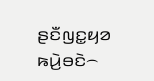ꤔꤢꤪꤜꤢ꤭ꤟꤤ ꤒꤣꤧ꤬ꤋꤢꤧ꤮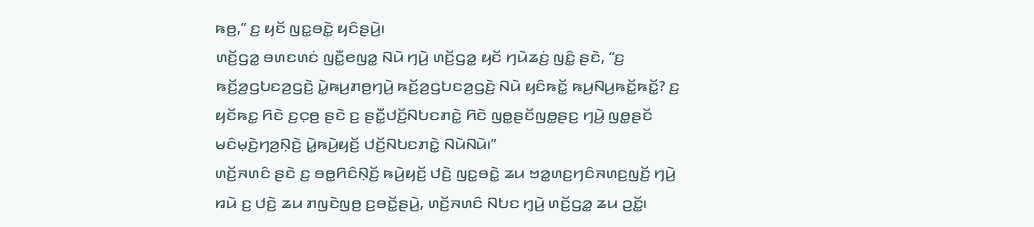ꤒꤥ꤬,” ꤢ꤬ ꤟꤢꤩ ꤜꤢ꤭ꤋꤢꤧ꤭ ꤟꤢꤨꤔꤣꤧ꤬꤯
ꤛꤢꤩ꤬ꤞꤤ꤭ ꤋꤛꤢꤛꤢꤦ ꤜꤢꤪ꤭ꤕꤜꤤ꤭ ꤡꤣꤧ ꤚꤣꤧ꤬ ꤛꤢꤩ꤬ꤞꤤ꤭ ꤟꤢꤩ ꤚꤣꤧꤘꤢꤦ꤬ ꤜꤢꤨ꤭ ꤔꤢꤧ, “ꤢ꤬ ꤒꤢꤩ꤬ꤤ꤬ꤞꤝꤢꤤ꤬ꤞꤢꤧ꤬ ꤣꤧ꤭ꤒꤣ꤬ꤊꤥ꤬ꤚꤣꤧ꤬ ꤒꤢꤩ꤬ꤤ꤬ꤞꤝꤢꤤ꤬ꤞꤢꤧ꤬ ꤡꤣꤧ ꤟꤢꤨꤒꤢꤩ꤭ ꤒꤣ꤬ꤡꤣ꤬ꤒꤢꤩ꤭ꤒꤢꤩ꤭? ꤢ꤬ ꤟꤢꤩꤒꤢ꤭ ꤖꤢꤧ ꤢ꤬ꤍ꤫ꤥ꤬ ꤔꤢꤧ ꤢ꤬ ꤔꤢꤪ꤭ꤓꤢꤩ꤬ꤡꤝꤢꤊꤢꤧ꤭ ꤖꤢꤧ ꤜꤥ꤭ꤔꤢꤩꤜꤥ꤭ꤔꤢ꤬ ꤚꤣꤧ꤬ ꤜꤥ꤭ꤔꤢꤩ ꤗꤢꤨꤗ꤫ꤢꤧ꤬ꤚꤤ꤬ꤡ꤫ꤢꤧ꤬ ꤣꤧ꤭ꤒꤣꤧ꤬ꤟꤢꤩ꤬ ꤓꤢꤩ꤬ꤡꤝꤢꤊꤢꤧ꤭ ꤡꤣꤧꤡꤣꤧ꤯”
ꤛꤢꤩ꤬ꤏꤛꤢꤨ ꤔꤢꤧ ꤢ꤬ ꤋꤥ꤭ꤖꤢꤨꤡ꤫ꤢꤩ꤬ ꤒꤣꤧ꤬ꤟꤢꤩ꤬ ꤓꤢꤧ꤬ ꤜꤢ꤭ꤋꤢꤧ꤭ ꤘꤣ ꤠꤤ꤭ꤛꤢ꤬ꤚꤢꤨꤏꤛꤢ꤬ꤜꤢꤩ꤬ ꤚꤣꤧ꤬ ꤙꤣꤧ ꤢ꤬ ꤓꤢꤧ꤬ ꤘꤣ ꤊꤜꤢꤧꤜꤥ꤬ ꤢ꤬ꤋꤢꤩ꤭ꤔꤣꤧ꤬, ꤛꤢꤩ꤬ꤏꤛꤢꤨ ꤡꤝꤢ ꤚ꤫ꤣꤧ꤬ ꤛꤢꤩ꤬ꤞꤤ꤭ ꤘꤣ ꤑꤢꤩ꤭꤯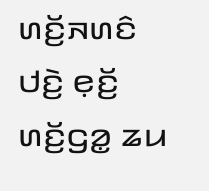ꤛꤢꤩ꤬ꤏꤛꤢꤨ ꤓꤢꤧ꤬ ꤕ꤫ꤢꤩ꤬ ꤛꤢꤩ꤬ꤞꤤ꤭ ꤘꤣ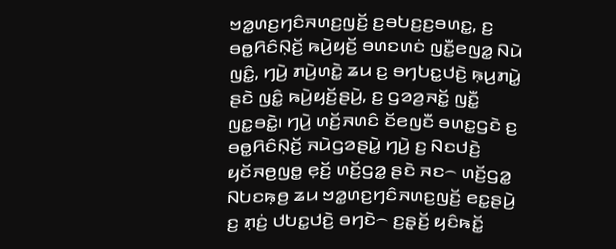ꤠꤤ꤭ꤛꤢ꤬ꤚꤢꤨꤏꤛꤢ꤬ꤜꤢꤩ꤬ ꤢ꤬ꤋꤝꤢ꤬ꤢ꤬ꤋꤛꤢ꤭, ꤢ꤬ ꤋꤥ꤭ꤖꤢꤨꤡ꤫ꤢꤩ꤬ ꤒꤣꤧ꤬ꤟꤢꤩ꤬ ꤋꤛꤢꤛꤢꤦ ꤜꤢꤪ꤭ꤕꤜꤤ꤭ ꤡꤣꤧ ꤜꤢꤨ꤭, ꤚꤣꤧ꤬ ꤊꤣꤧ꤬ꤛꤢꤧ꤭ ꤘꤣ ꤢ꤬ ꤋꤚꤝꤢ꤭ꤓꤢꤧ꤬ ꤒ꤫ꤣ꤬ꤊꤣꤧ꤭ ꤔꤢꤧ ꤜꤢꤨ꤭ ꤒꤣꤧ꤬ꤟꤢꤩ꤬ꤔꤣꤧ꤬, ꤢ꤬ ꤞꤤꤤ꤬ꤏꤢꤩ꤭ ꤜꤢꤪ꤭ ꤜꤢ꤭ꤋꤢꤧ꤭꤯ ꤚꤣꤧ꤬ ꤛꤢꤩ꤬ꤏꤛꤢꤨ ꤢꤩꤕꤜꤢꤪ ꤋꤛꤢ꤭ꤞꤢꤧ ꤢ꤬ ꤋꤥ꤭ꤖꤢꤨꤡ꤫ꤢꤩ꤬ ꤏꤣꤧꤞꤤꤔꤣꤧ꤭ ꤚꤣꤧ꤬ ꤢ꤬ ꤡꤢꤓꤢꤧ꤬ ꤟꤢꤩꤏꤥ꤬ꤜꤥ꤭ ꤕ꤫ꤢꤩ꤬ ꤛꤢꤩ꤬ꤞꤤ꤭ ꤔꤢꤧ ꤏꤢ꤮ ꤛꤢꤩ꤬ꤞꤤ꤭ ꤡꤝꤢꤒ꤫ꤥ꤬ ꤘꤣ ꤠꤤ꤭ꤛꤢ꤬ꤚꤢꤨꤏꤛꤢ꤬ꤜꤢꤩ꤬ ꤕꤢ꤭ꤔꤣꤧ꤬ ꤢ꤬ ꤊ꤫ꤢꤦ꤬ ꤓꤝꤢ꤭ꤓꤢꤧ꤬ ꤋꤚꤢꤧ꤮ ꤢ꤬ꤔ꤫ꤢꤩ꤬ ꤟꤢꤨꤒꤢꤩ꤭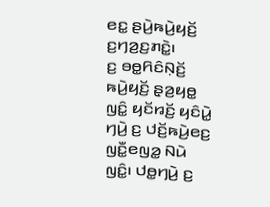ꤕꤢ꤭ ꤔꤣꤧ꤬ꤒꤣꤧ꤬ꤟꤢꤩ꤬ ꤢ꤬ꤚꤤ꤬ꤢ꤬ꤊꤢꤧ꤭꤯
ꤢ꤬ ꤋꤥ꤭ꤖꤢꤨꤡ꤫ꤢꤩ꤬ ꤒꤣꤧ꤬ꤟꤢꤩ꤬ ꤔ꤫ꤤ꤬ꤟꤥ꤭ ꤜꤢꤨ꤭ ꤟꤢꤩꤙꤢꤩ꤬ ꤟꤢꤨꤣꤧ꤭ ꤚꤣꤧ꤬ ꤢ꤬ ꤓꤢꤩ꤬ꤒꤣꤧ꤬ꤕꤢ꤬ ꤜꤢꤪ꤭ꤕꤜꤤ꤭ ꤡꤣꤧ ꤜꤢꤨ꤭꤯ ꤓꤥ꤭ꤚꤣꤧ꤬ ꤢ꤬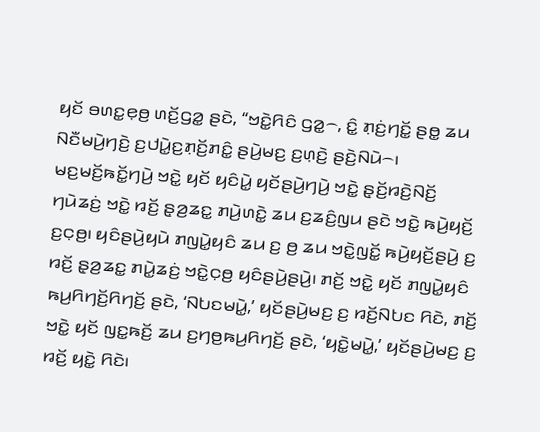ꤟꤢꤩ ꤋꤛꤢ꤭ꤕ꤫ꤥ꤬ ꤛꤢꤩ꤬ꤞꤤ꤭ ꤔꤢꤧ, “ꤠꤢꤧ꤭ꤖꤢꤨ ꤞꤤ꤭꤮, ꤢꤨ꤭ ꤊ꤫ꤢꤦ꤬ꤚꤢꤩ꤭ ꤔꤥ꤭ ꤘꤣ ꤡꤢꤪꤗꤣꤧ꤬ꤚꤢꤧ꤬ ꤢ꤬ꤓꤣꤧ꤭ꤢ꤬ꤊ꤫ꤢꤩ꤬ꤊꤢꤨ꤭ ꤔꤣꤧ꤬ꤗꤢ꤬ ꤢ꤬ꤛ꤫ꤢꤧ꤬ ꤔꤢꤧ꤬ꤡꤣꤧ꤮꤯
ꤗꤢ꤬ꤗꤢꤩ꤬ꤒꤢꤩ꤭ꤚꤣꤧ꤬ ꤠꤢꤧ꤭ ꤟꤢꤩ ꤟꤢꤨꤣꤧ꤭ ꤟꤢꤩꤔꤣꤧ꤬ꤚꤣꤧ꤬ ꤠꤢꤧ꤭ ꤔ꤫ꤢꤩ꤬ꤙꤢꤧ꤬ꤡꤢꤩ꤬ ꤚꤣꤧꤘꤢꤦ꤬ ꤠꤢꤧ꤭ ꤙꤢꤩ꤬ ꤔ꤫ꤤ꤬ꤘꤢ꤭ ꤊꤣꤧ꤬ꤛꤢꤧ꤭ ꤘꤣ ꤢ꤬ꤘꤢꤨ꤬ꤜꤣ ꤔꤢꤧ ꤠꤢꤧ꤭ ꤒꤣꤧ꤬ꤟꤢꤩ꤬ ꤢ꤬ꤍ꤫ꤥ꤬꤯ ꤟꤢꤨꤔꤣꤧ꤬ꤟꤣꤧ ꤊꤜꤣꤧ꤭ꤟꤢꤨ ꤘꤣ ꤢ꤬ ꤥ꤬ ꤘꤣ ꤠꤢꤧ꤭ꤜꤢꤩ꤭ ꤒꤣꤧ꤬ꤟꤢꤩ꤬ꤔꤣꤧ꤬ ꤢ꤬ ꤙꤢꤩ꤬ ꤔ꤫ꤤ꤬ꤘꤢ꤭ ꤊꤣꤧ꤭ꤘꤢꤦ꤬ ꤠꤢꤧ꤭ꤍ꤫ꤥ꤬ ꤟꤢꤨꤔꤣꤧ꤬ꤔꤣꤧ꤬꤯ ꤊꤢꤩ꤬ ꤠꤢꤧ꤭ ꤟꤢꤩ ꤊꤜꤣꤧ꤭ꤟꤢꤨ ꤒꤣ꤬ꤖꤚꤢꤩ꤬ꤖꤚꤢꤩ꤬ ꤔꤢꤧ, ‘ꤡꤝꤢꤗꤣꤧ꤭,’ ꤟꤢꤩꤔꤣꤧ꤬ꤗꤢ꤬ ꤢ꤬ ꤙꤢꤩ꤬ꤡꤝꤢ ꤖꤢꤧ, ꤊꤢꤩ꤬ ꤠꤢꤧ꤭ ꤟꤢꤩ ꤜꤢ꤭ꤒꤢꤩ꤬ ꤘꤣ ꤢ꤬ꤚꤥ꤬ꤒꤣ꤬ꤖꤚꤢꤩ꤬ ꤔꤢꤧ, ‘ꤟꤢꤧ꤭ꤗꤣꤧ꤭,’ ꤟꤢꤩꤔꤣꤧ꤬ꤗꤢ꤬ ꤢ꤬ ꤙꤢꤩ꤬ ꤟꤢꤧ꤭ ꤖꤢꤧ꤯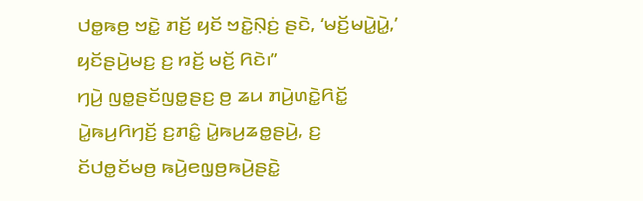ꤓꤥ꤭ꤒꤥ꤬ ꤠꤢꤧ꤭ ꤊꤢꤩ꤬ ꤟꤢꤩ ꤠꤢꤧ꤭ꤡ꤫ꤢꤦ꤬ ꤔꤢꤧ, ‘ꤗꤢꤩ꤬ꤗꤣꤧ꤭ꤣꤧ꤭,’ ꤟꤢꤩꤔꤣꤧ꤬ꤗꤢ꤬ ꤢ꤬ ꤙꤢꤩ꤬ ꤗꤢꤩ꤬ ꤖꤢꤧ꤯”
ꤚꤣꤧ꤬ ꤜꤥ꤭ꤔꤢꤩꤜꤥ꤭ꤔꤢ꤬ ꤥ꤬ ꤘꤣ ꤊꤣꤧ꤬ꤛꤢꤧ꤭ꤖꤢꤩ꤭ ꤣꤧ꤭ꤒꤣ꤬ꤖꤚꤢꤩ꤬ ꤢ꤬ꤊꤢꤨ꤭ ꤣꤧ꤭ꤒꤣ꤬ꤘꤥ꤭ꤔꤣꤧ꤬, ꤢ꤬ ꤢꤩꤓꤥ꤭ꤢꤩꤗꤥ꤬ ꤒꤣꤧ꤬ꤕꤜ꤫ꤥ꤬ꤒꤣꤧ꤬ꤔꤢꤧ꤭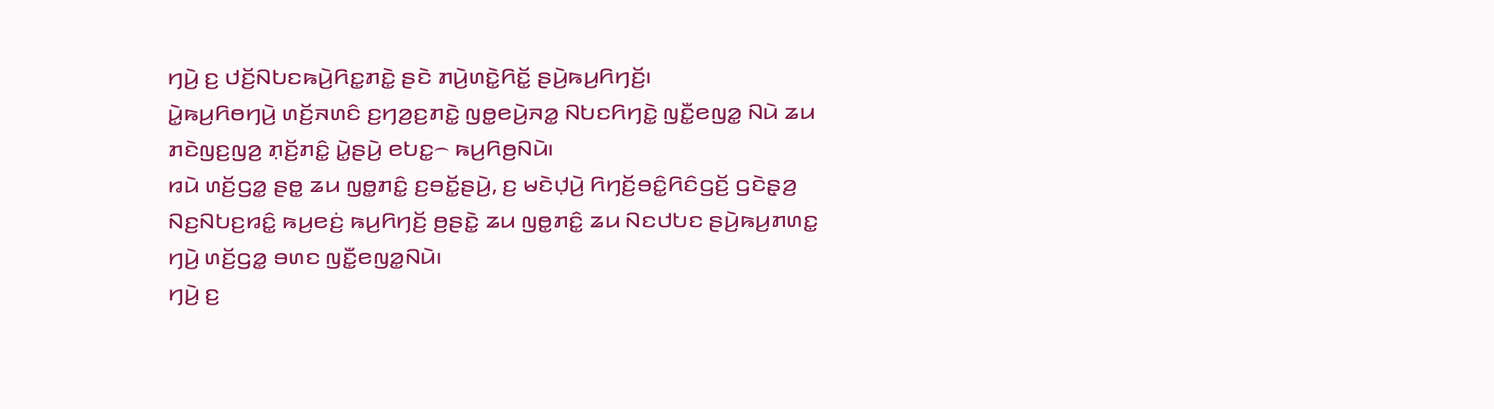ꤚꤣꤧ꤬ ꤢ꤬ ꤓꤢꤩ꤬ꤡꤝꤢꤒꤣꤧ꤬ꤖꤢ꤭ꤊꤢꤧ꤭ ꤔꤢꤧ ꤊꤣꤧ꤬ꤛꤢꤧ꤭ꤖꤢꤩ꤭ ꤔꤣꤧ꤬ꤒꤣ꤬ꤖꤚꤢꤩ꤬꤯
ꤣꤧ꤭ꤒꤣ꤬ꤖꤥꤚꤣꤧ꤬ ꤛꤢꤩ꤬ꤏꤛꤢꤨ ꤢ꤬ꤚꤤ꤬ꤢ꤬ꤊꤢꤧ꤭ ꤜꤥ꤭ꤕꤣꤧ꤬ꤏꤤ꤭ ꤡꤝꤢꤖꤚꤢꤧ꤭ ꤜꤢꤪ꤭ꤕꤜꤤ꤭ ꤡꤣꤧ ꤘꤣ ꤊꤢꤧꤜꤢ꤬ꤜꤤ꤬ ꤊ꤫ꤢꤩ꤬ꤊꤢꤨ꤭ ꤣꤧ꤭ꤔꤣꤧ꤬ ꤕꤝꤢ꤭꤮ ꤒꤣ꤬ꤖꤥ꤬ꤡꤣꤧ꤯
ꤙꤣꤧ ꤛꤢꤩ꤬ꤞꤤ꤭ ꤔꤥ꤭ ꤘꤣ ꤜꤥ꤭ꤊꤢꤨ꤭ ꤢ꤬ꤋꤢꤩ꤭ꤔꤣꤧ꤬, ꤢ꤬ ꤗꤢꤧꤓ꤫ꤣꤧ꤬ ꤖꤚꤢꤩ꤬ꤋꤢꤨ꤭ꤖꤢꤨꤞꤢꤩ꤬ ꤞꤢꤧꤔ꤫ꤤ꤬ ꤡꤢ꤬ꤡꤝꤢ꤬ꤙꤢꤨ꤭ ꤒꤣ꤬ꤕꤢꤦ꤬ ꤒꤣ꤬ꤖꤚꤢꤩ꤬ ꤥ꤬ꤔꤢꤧ꤭ ꤘꤣ ꤜꤥ꤭ꤊꤢꤨ꤭ ꤘꤣ ꤡꤢꤓꤝꤢ ꤔꤣꤧ꤬ꤒꤣ꤬ꤊꤛꤢ꤭ ꤚꤣꤧ꤬ ꤛꤢꤩ꤬ꤞꤤ꤭ ꤋꤛꤢ ꤜꤢꤪ꤭ꤕꤜꤤ꤭ꤡꤣꤧ꤯
ꤚꤣꤧ꤬ ꤢ꤬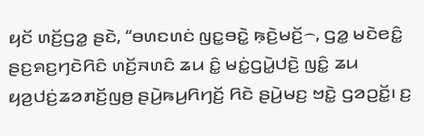ꤟꤢꤩ ꤛꤢꤩ꤬ꤞꤤ꤭ ꤔꤢꤧ, “ꤋꤛꤢꤛꤢꤦ ꤜꤢ꤭ꤋꤢꤧ꤭ ꤒ꤫ꤢꤧ꤬ꤗꤢꤩ꤬꤮, ꤞꤤ꤭ ꤗꤢꤧꤕꤢꤨ꤭ ꤔꤢ꤬ꤎꤢ꤬ꤚꤢꤧꤖꤢꤨ ꤛꤢꤩ꤬ꤏꤛꤢꤨ ꤘꤣ ꤢꤨ꤭ ꤗꤢꤦ꤭ꤞꤣꤧ꤭ꤓꤢꤧ꤬ ꤜꤢꤨ꤭ ꤘꤣ ꤟꤤ꤬ꤓꤢꤦ꤬ꤘꤤꤊꤢꤩ꤬ꤜꤥ꤬ ꤔꤣꤧ꤬ꤒꤣ꤬ꤖꤚꤢꤩ꤬ ꤖꤢꤧ ꤔꤣꤧ꤬ꤗꤢ꤬ ꤠꤢꤧ꤭ ꤞꤤꤑꤢꤩ꤭꤯ ꤢ꤬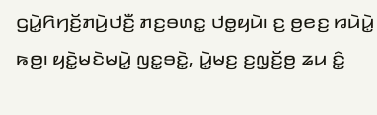ꤞꤣꤧ꤭ꤖꤚꤢꤩ꤬ꤊꤣꤧ꤬ꤓꤢꤪ꤬ ꤊꤢ꤬ꤋꤛꤢ꤭ ꤓꤥ꤭ꤟꤣꤧ꤯ ꤢ꤬ ꤥ꤬ꤕꤢ꤬ ꤙꤣꤧꤣꤧ꤭ ꤒꤥ꤬꤯ ꤟꤢꤧ꤭ꤗꤢꤧꤗꤣꤧ꤭ ꤜꤢ꤭ꤋꤢꤧ꤭, ꤣꤧ꤭ꤗꤢ꤬ ꤢ꤬ꤜ꤫ꤢꤩ꤬ꤥ꤬ ꤘꤣ ꤢꤨ꤭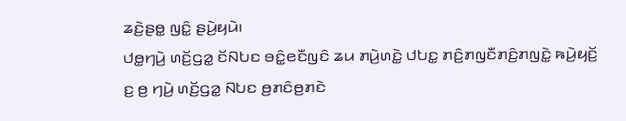ꤘꤢꤧ꤬ꤔꤥ꤭ ꤜꤢꤨ꤭ ꤔꤣꤧ꤬ꤟꤣꤧ꤯
ꤓꤥ꤭ꤚꤣꤧ꤬ ꤛꤢꤩ꤬ꤞꤤ꤭ ꤢꤩꤡꤝꤢ ꤋꤢꤨ꤭ꤕꤢꤪꤜꤢꤨ ꤘꤣ ꤊꤣꤧ꤬ꤛꤢꤧ꤭ ꤓꤝꤢ꤭ ꤊꤢꤨ꤬ꤊꤜꤢꤪꤊꤢꤨ꤬ꤊꤜꤢꤧ꤭ ꤒꤣꤧ꤬ꤟꤢꤩ꤬ ꤢ꤬ ꤥ꤬ ꤚꤣꤧ꤬ ꤛꤢꤩ꤬ꤞꤤ꤭ ꤡꤝꤢ ꤥ꤬ꤊꤢꤨꤥ꤬ꤊꤢꤧ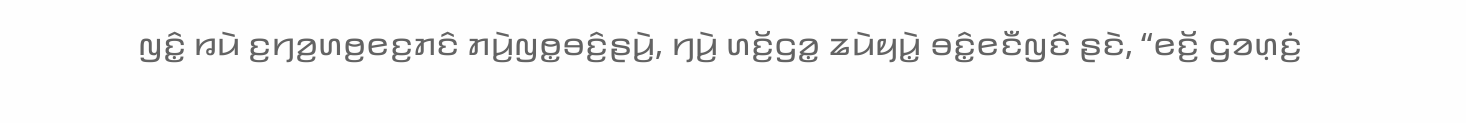ꤜꤢꤨ꤭ ꤙꤣꤧ ꤢ꤬ꤚꤤ꤬ꤛꤥ꤬ꤕꤢ꤬ꤊꤢꤨ ꤊꤣꤧ꤬ꤜꤥ꤭ꤋꤢꤨ꤬ꤔꤣꤧ꤬, ꤚꤣꤧ꤬ ꤛꤢꤩ꤬ꤞꤤ꤭ ꤘꤣꤧꤟꤣꤧ꤭ ꤋꤢꤨ꤭ꤕꤢꤪꤜꤢꤨ ꤔꤢꤧ, “ꤕꤢꤩ꤬ ꤞꤤꤛ꤫ꤢꤦ꤬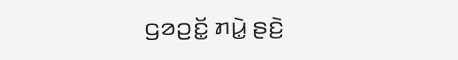ꤞꤤꤑꤢꤩ꤭ ꤊꤣꤧ꤭ ꤔꤢꤧ꤬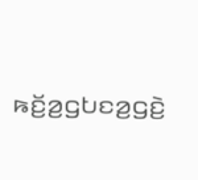ꤒꤢꤩ꤬ꤤ꤬ꤞꤝꤢꤤ꤬ꤞꤢꤧ꤬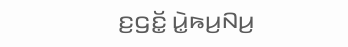ꤢ꤬ꤞꤢꤩ꤭ ꤣꤧ꤭ꤒꤣ꤬ꤡꤣ꤬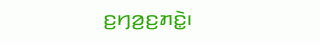ꤢ꤬ꤚꤤ꤬ꤢ꤬ꤊꤢꤧ꤭꤯